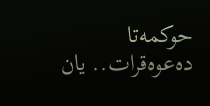حوكمه‌تا ده‌عوه‌قرات.. یان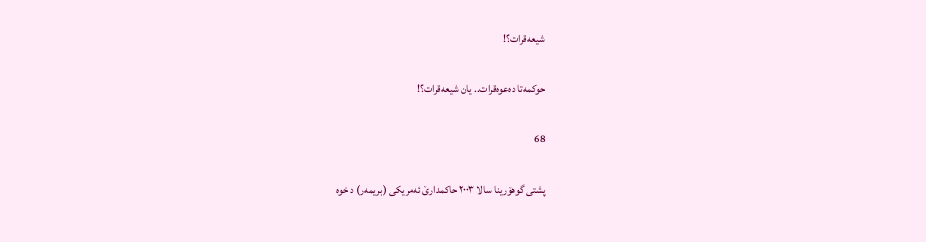شیعه‌قرات؟!

حوكمه‌تا ده‌عوه‌قرات.. یان شیعه‌قرات؟!

68

پشتی گوهۆرینا سالا ٢٠٠٣ حاكمدارێ ئه‌مریكی (بریمه‌ر) د خوه‌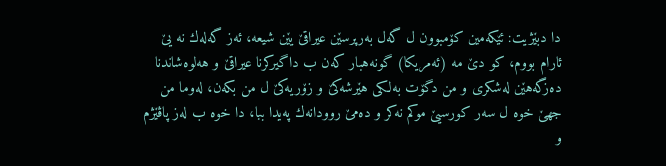دا دبێژیت: ئێكه‌مین كۆمبوون ل گه‌ل به‌رپرسێن عیراقێ یێن شیعه‌، ئه‌ز گه‌له‌ك نه‌ یێ ئارام بووم، كو دێ مه‌ (ئه‌مریكا) گونه‌هبار كه‌ن ب داگیركرنا عیراقێ و هه‌لوه‌شاندنا ده‌زگه‌هێن له‌شكری و من دگۆت به‌لكی هێرشه‌كێ و زۆریه‌كێ ل من بكه‌ن، له‌وما من جهێ خوه‌ ل سه‌ر كورسیێ موكم نه‌كر و ده‌مێ روودانه‌ك په‌یدا ببا، دا خوه‌ ب له‌ز پاڤێژم و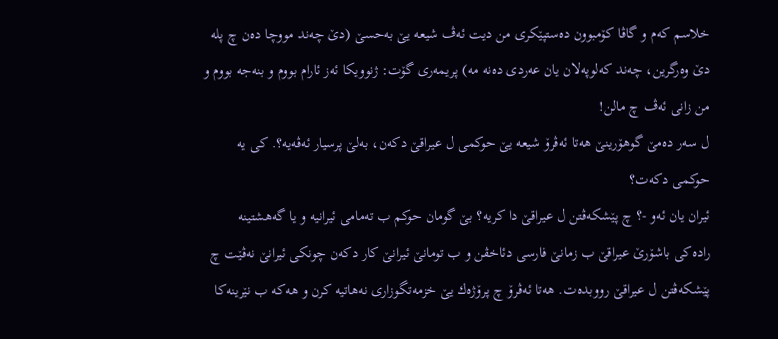خلاسم كه‌م و گاڤا كۆمبوون ده‌ستپێكری من دیت ئه‌ڤ شیعه‌ یێ به‌حسێ (دێ چه‌ند مووچا ده‌ن چ پله‌ دێ وه‌رگرین، چه‌ند كه‌لوپه‌لان یان عه‌ردی ده‌نه‌ مه‌) پریمه‌ری گۆت: ژنوویكا ئه‌ز ئارام بووم و بنه‌جه بووم و من زانی ئه‌ڤ چ مالن!
ل سه‌ر ده‌مێ گوهۆرینێ هه‌تا ئه‌ڤرۆ شیعه‌ یێ حوكمی ل عیراقێ دكه‌ن، به‌لێ پرسیار ئه‌ڤه‌یه‌؟. كی یه‌ حوكمی دكه‌ت؟
ئیران یان ئه‌و -؟ چ پێشكه‌ڤتن ل عیراقێ دا كریه‌؟ بێ گومان حوكم ب ته‌مامی ئیرانیه‌ و یا گه‌هشتینه‌ راده‌كی باشۆرێ عیراقێ ب زمانێ فارسی دئاخڤن و ب تومانێ ئیرانێ كار دكه‌ن چونكی ئیرانێ نه‌ڤێت چ پێشكه‌ڤتن ل عیراقێ رووبده‌ت. هه‌تا ئه‌ڤرۆ چ پرۆژه‌ك یێ خزمه‌تگوزاری نه‌هاتیه‌ كرن و هه‌كه‌ ب نێرینه‌كا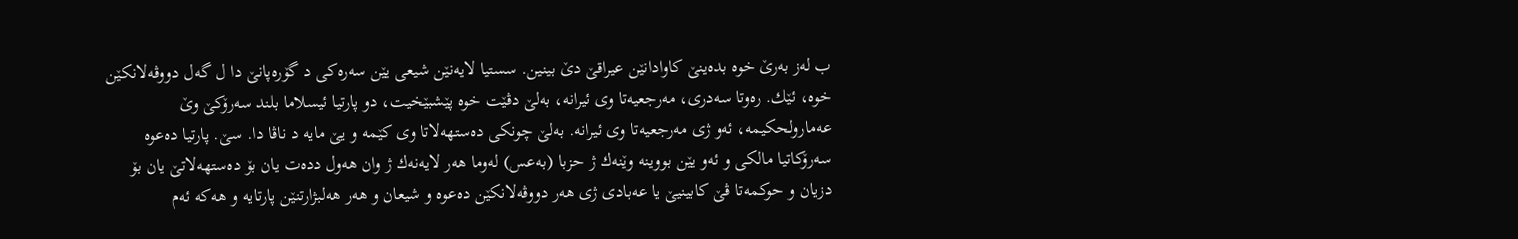ب له‌ز به‌رێ خوه‌ بده‌ینێ كاوادانێن عیراقێ دێ بینین. سستیا لایه‌نێن شیعی یێن سه‌ره‌كی د گۆره‌پانێ دا ل گه‌ل دووڤه‌لانكێن خوه‌، ئێك. ره‌وتا سه‌دری، مه‌رجعیه‌تا وی ئیرانه‌، به‌لێ دڤێت خوه‌ پێشبێخیت، دو پارتیا ئیسلاما بلند سه‌رۆكێ وێ عه‌مارولحكیمه‌، ئه‌و ژی مه‌رجعیه‌تا وی ئیرانه‌. به‌لێ چونكی ده‌ستهه‌لاتا وی كێمه‌ و یێ مایه‌ د ناڤا دا. سێ. پارتیا ده‌عوه‌ سه‌رۆكاتیا مالكی و ئه‌و یێن بووینه‌ وێنه‌ك ژ حزبا (به‌عس) له‌وما هه‌ر لایه‌نه‌ك ژ وان هه‌ول دده‌ت یان بۆ ده‌ستهه‌لاتێ یان بۆ دزیان و حوكمه‌تا ڤێ كابینیێ یا عه‌بادی ژی هه‌ر دووڤه‌لانكێن ده‌عوه‌ و شیعان و هه‌ر هه‌لبژارتنێن پارتایه‌ و هه‌كه‌ ئه‌م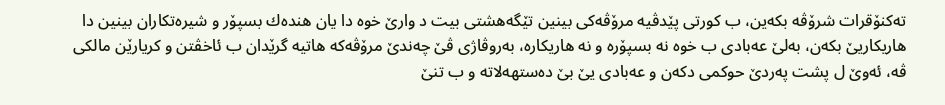ته‌كنۆقرات شرۆڤه‌ بكه‌ین، ب كورتی پێدڤیه‌ مرۆڤه‌كی بینین تێگه‌هشتی بیت د وارێ خوه‌ دا یان هنده‌ك بسپۆر و شیره‌تكاران بینین دا هاریكاریێ بكه‌ن، به‌لێ عه‌بادی ب خوه‌ نه‌ بسپۆره‌ و نه‌ هاریكاره‌، به‌روڤاژی ڤێ چه‌ندێ مرۆڤه‌كه‌ هاتیه‌ گرێدان ب ئاخڤتن و كریارێن مالكی ڤه‌، ئه‌وێ ل پشت په‌ردێ حوكمی دكه‌ن و عه‌بادی یێ بێ ده‌ستهه‌لاته‌ و ب تنێ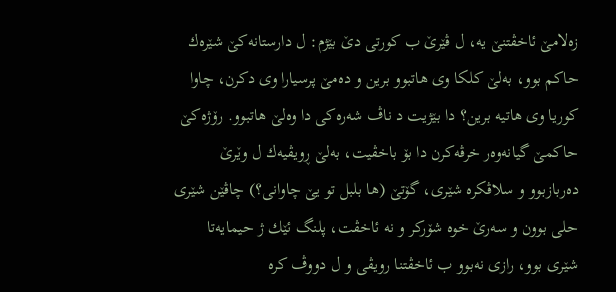زه‌لامێ ئاخڤتنێ یه‌، ل ڤێرێ ب كورتی دێ بێژم: ل دارستانه‌كێ شێره‌ك حاكم بوو، به‌لێ كلكا وی هاتبوو برین و ده‌مێ پرسیارا وی دكرن، چاوا كوریا وی هاتیه‌ برین؟ دا بێژیت د ناڤ شه‌ره‌كی دا وه‌لێ هاتبوو. رۆژه‌كێ حاكمێ گیانه‌وه‌ر خرڤه‌كرن دا بۆ باخڤیت، به‌لێ ڕویڤیه‌ك ل وێرێ ده‌ربازبوو و سلاڤكره‌ شێری، گۆتێ (ها بلبل تو یێ چاوانی؟) چاڤێن شێری حلی بوون و سه‌رێ خوه‌ شۆركر و نه‌ ئاخڤت، پلنگ ئێك ژ حیمایه‌تا شێری بوو، رازی نه‌بوو ب ئاخڤتنا رویڤی و ل دووڤ كره‌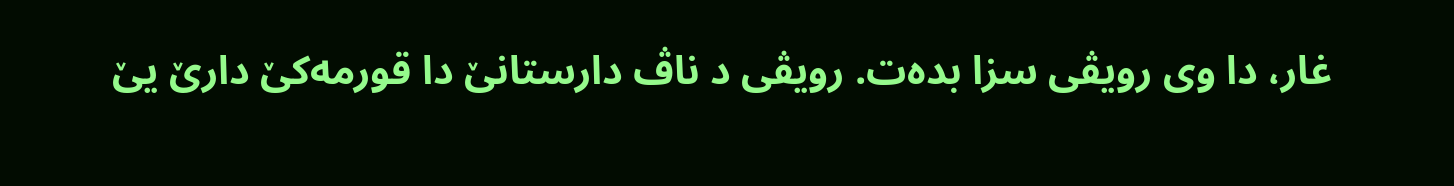غار، دا وی رویڤی سزا بده‌ت. رویڤی د ناڤ دارستانێ دا قورمه‌كێ دارێ یێ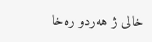خالی ژ هه‌ردو ره‌خا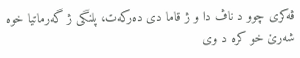ڤه‌كری چوو د ناڤ دا و ژ قاما دی ده‌ركه‌ت، پلنگی ژ گه‌رماتیا خوه‌ شه‌رێ خو كره‌ د وی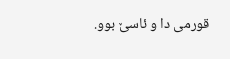قورمی دا و ئاسێ بوو.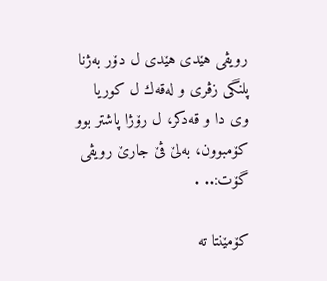رویڤی هێدی هێدی ل دۆر به‌ژنا پلنگی زڤری و له‌قه‌ك ل كوریا وی دا و قه‌دكر، ل رۆژا پاشتر بوو كۆمبوون، به‌لێ ڤێ جارێ رویڤی گۆت:.. .

کۆمێنتا تە